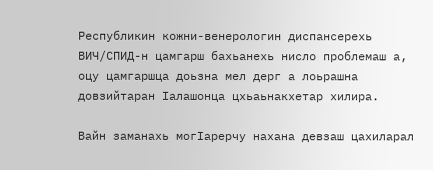Республикин кожни-венерологин диспансерехь ВИЧ/СПИД-н цамгарш бахьанехь нисло проблемаш а, оцу цамгаршца доьзна мел дерг а лоьрашна довзийтаран Iалашонца цхьаьнакхетар хилира.

Вайн заманахь могIарерчу нахана девзаш цахиларал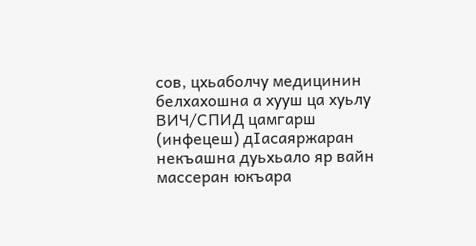сов, цхьаболчу медицинин белхахошна а хууш ца хуьлу ВИЧ/СПИД цамгарш (инфецеш) дIасаяржаран некъашна дуьхьало яр вайн массеран юкъара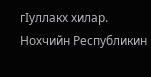гIуллакх хилар.
Нохчийн Республикин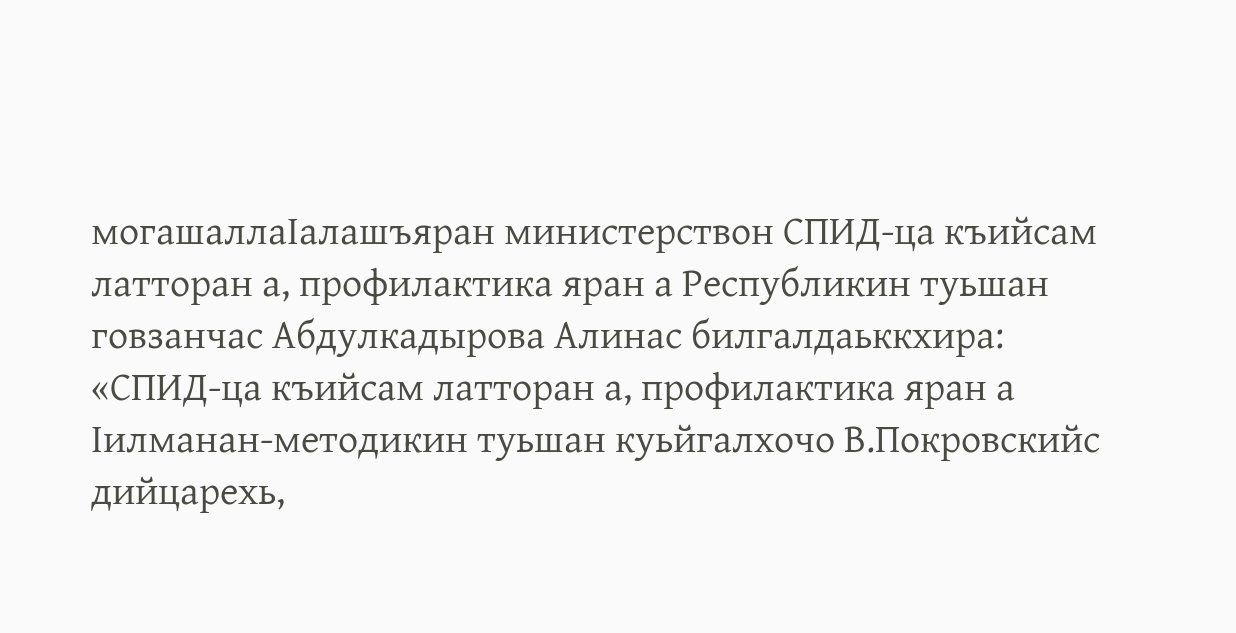могашаллаIалашъяран министерствон СПИД-ца къийсам латторан а, профилактика яран а Республикин туьшан говзанчас Абдулкадырова Алинас билгалдаьккхира: «СПИД-ца къийсам латторан а, профилактика яран а Iилманан-методикин туьшан куьйгалхочо В.Покровскийс дийцарехь,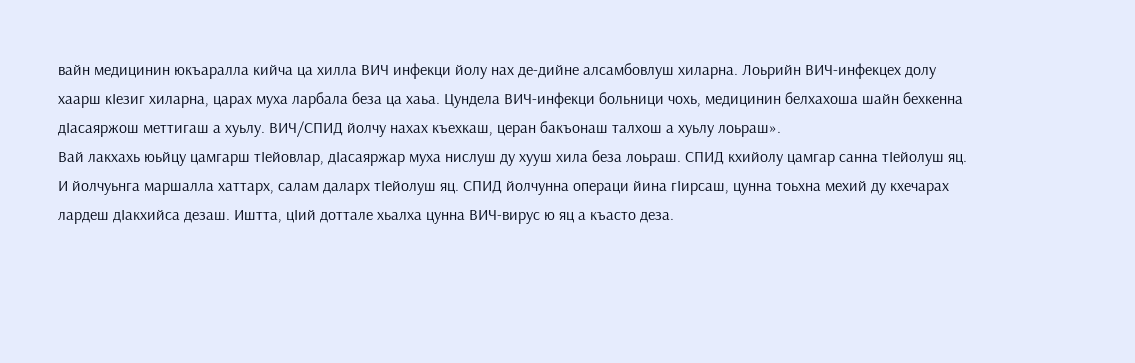вайн медицинин юкъаралла кийча ца хилла ВИЧ инфекци йолу нах де-дийне алсамбовлуш хиларна. Лоьрийн ВИЧ-инфекцех долу хаарш кIезиг хиларна, царах муха ларбала беза ца хаьа. Цундела ВИЧ-инфекци больници чохь, медицинин белхахоша шайн бехкенна дIасаяржош меттигаш а хуьлу. ВИЧ/СПИД йолчу нахах къехкаш, церан бакъонаш талхош а хуьлу лоьраш».
Вай лакхахь юьйцу цамгарш тIейовлар, дIасаяржар муха нислуш ду хууш хила беза лоьраш. СПИД кхийолу цамгар санна тIейолуш яц. И йолчуьнга маршалла хаттарх, салам даларх тIейолуш яц. СПИД йолчунна операци йина гIирсаш, цунна тоьхна мехий ду кхечарах лардеш дIакхийса дезаш. Иштта, цIий доттале хьалха цунна ВИЧ-вирус ю яц а къасто деза.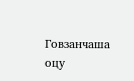Говзанчаша оцу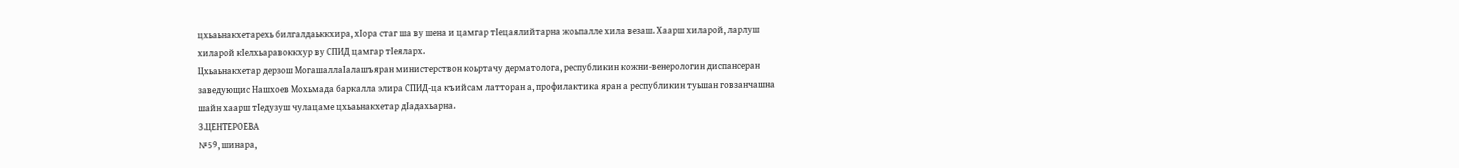цхьаьнакхетарехь билгалдаьккхира, хIора стаг ша ву шена и цамгар тIецаялийтарна жоьпалле хила везаш. Хаарш хиларой, ларлуш хиларой кIелхьаравоккхур ву СПИД цамгар тIеяларх.
Цхьаьнакхетар дерзош МогашаллаIалашъяран министерствон коьртачу дерматолога, республикин кожни-венерологин диспансеран заведующис Нашхоев Мохьмада баркалла элира СПИД-ца къийсам латторан а, профилактика яран а республикин туьшан говзанчашна шайн хаарш тIедузуш чулацаме цхьаьнакхетар дIадахьарна.
З.ЦЕНТЕРОЕВА
№59, шинара,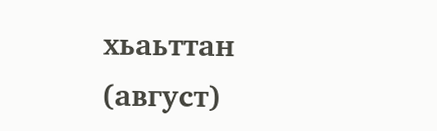хьаьттан (август)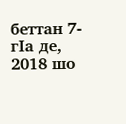беттан 7-гIа де, 2018 шо